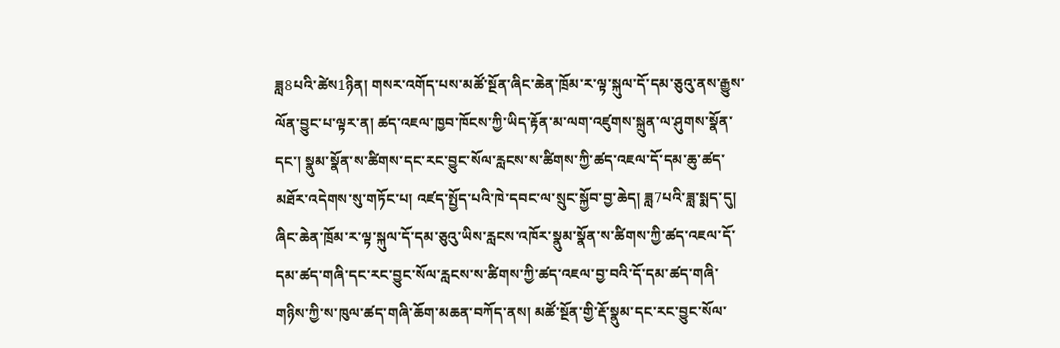ཟླ8པའི་ཚེས1ཉིན། གསར་འགོད་པས་མཚོ་སྔོན་ཞིང་ཆེན་ཁྲོམ་ར་ལྟ་སྐུལ་དོ་དམ་ཅུའུ་ནས་རྒྱུས་ལོན་བྱུང་པ་ལྟར་ན། ཚད་འཇལ་ཁྱབ་ཁོངས་ཀྱི་ཡིད་རྟོན་མ་ལག་འཛུགས་སྐྲུན་ལ་ཤུགས་སྣོན་དང་། སྣུམ་སྣོན་ས་ཚིགས་དང་རང་བྱུང་སོལ་རླངས་ས་ཚིགས་ཀྱི་ཚད་འཇལ་དོ་དམ་ཆུ་ཚད་མཐོར་འདེགས་སུ་གཏོང་པ། འཛད་སྤྱོད་པའི་ཁེ་དབང་ལ་སྲུང་སྐྱོབ་བྱ་ཆེད། ཟླ7པའི་ཟླ་སྨད་དུ། ཞིང་ཆེན་ཁྲོམ་ར་ལྟ་སྐུལ་དོ་དམ་ཅུའུ་ཡིས་རླངས་འཁོར་སྣུམ་སྣོན་ས་ཚིགས་ཀྱི་ཚད་འཇལ་དོ་དམ་ཚད་གཞི་དང་རང་བྱུང་སོལ་རླངས་ས་ཚིགས་ཀྱི་ཚད་འཇལ་བྱ་བའི་དོ་དམ་ཚད་གཞི་གཉིས་ཀྱི་ས་ཁུལ་ཚད་གཞི་ཆོག་མཆན་བཀོད་ནས། མཚོ་སྔོན་གྱི་རྡོ་སྣུམ་དང་རང་བྱུང་སོལ་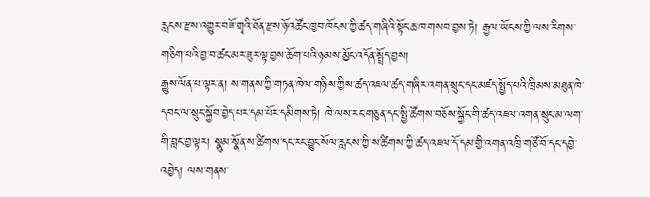རླངས་རྫས་འགྱུར་བཟོ་གྲྭའི་ཐོན་རྫས་ཉོ་འཚོང་ཁྱབ་ཁོངས་ཀྱི་ཚད་གཞིའི་སྟོང་ཆ་ཁ་གསབ་བྱས་ཏེ། རྒྱལ་ཡོངས་ཀྱི་ལས་རིགས་གཅིག་པའི་བྱ་བ་ཚང་མར་ཟུར་ལྟ་བྱས་ཆོག་པའི་ཉམས་མྱོང་འདོན་སྤྲོད་བྱས།
རྒྱུས་ལོན་པ་ལྟར་ན། ས་གནས་ཀྱི་གཏན་ཁེལ་གཉིས་ཀྱིས་ཚད་འཇལ་ཚད་གཞིར་འགན་སྲུང་དང་མཛད་སྤྱོད་པའི་ཁྲིམས་མཐུན་ཁེ་དབང་ལ་སྲུང་སྐྱོབ་བྱེད་པར་དམ་པོར་དམིགས་ཏེ། ཁེ་ལས་རང་གཅུན་དང་སྤྱི་ཚོགས་བཅོས་སྐྱོང་གི་ཚད་འཇལ་འགན་སྲུང་མ་ལག་གི་བླང་བྱ་ལྟར། སྣུམ་སྣོན་ས་ཚིགས་དང་རང་བྱུང་སོལ་རླངས་ཀྱི་ས་ཚིགས་ཀྱི་ཚད་འཇལ་དོ་དམ་གྱི་འགན་འཁྲི་གཙོ་བོ་དང་དབྱེ་འབྱེད། ལས་གནས་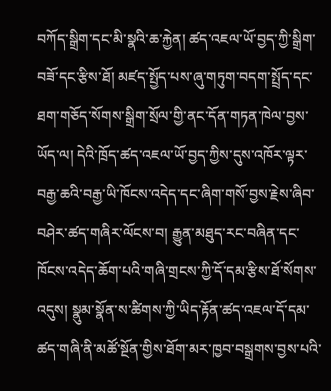བཀོད་སྒྲིག་དང་མི་སྣའི་ཆ་རྐྱེན། ཚད་འཇལ་ཡོ་བྱད་ཀྱི་སྒྲིག་བཟོ་དང་རྩིས་ཐོ། མཛད་སྤྱོད་པས་ཞུ་གཏུག་བདག་སྤྲོད་དང་ཐག་གཅོད་སོགས་སྒྲིག་སྲོལ་གྱི་ནང་དོན་གཏན་ཁེལ་བྱས་ཡོད་ལ། དེའི་ཁྲོད་ཚད་འཇལ་ཡོ་བྱད་ཀྱིས་དུས་འཁོར་ལྟར་བརྒྱ་ཆའི་བརྒྱ་ཡི་ཁོངས་འདེད་དང་ཞིག་གསོ་བྱས་རྗེས་ཞིབ་བཤེར་ཚད་གཞིར་ལོངས་བ། རྒྱུན་མཐུད་རང་བཞིན་དང་ཁོངས་འདེད་ཆོག་པའི་གཞི་གྲངས་ཀྱི་དོ་དམ་རྩིས་ཐོ་སོགས་འདུས། སྣུམ་སྣོན་ས་ཚིགས་ཀྱི་ཡིད་རྟོན་ཚད་འཇལ་དོ་དམ་ཚད་གཞི་ནི་མཚོ་སྔོན་གྱིས་ཐོག་མར་ཁྱབ་བསྒྲགས་བྱས་པའི་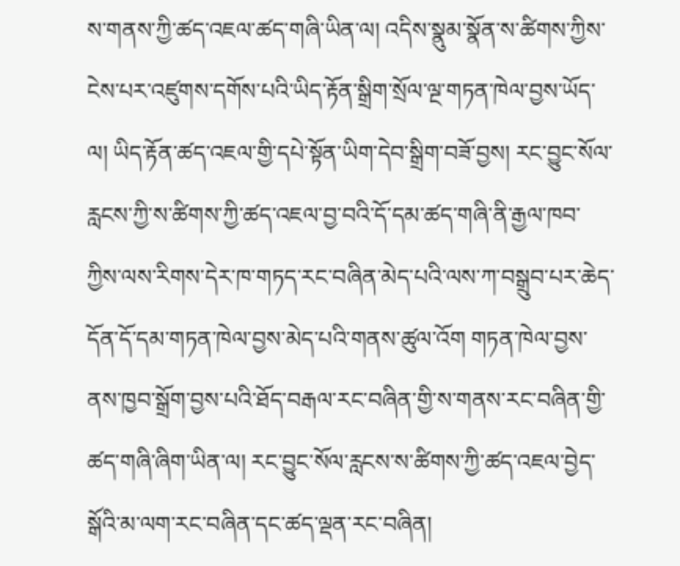ས་གནས་ཀྱི་ཚད་འཇལ་ཚད་གཞི་ཡིན་ལ། འདིས་སྣུམ་སྣོན་ས་ཚིགས་ཀྱིས་ངེས་པར་འཛུགས་དགོས་པའི་ཡིད་རྟོན་སྒྲིག་སྲོལ་ལྔ་གཏན་ཁེལ་བྱས་ཡོད་ལ། ཡིད་རྟོན་ཚད་འཇལ་གྱི་དཔེ་སྟོན་ཡིག་དེབ་སྒྲིག་བཟོ་བྱས། རང་བྱུང་སོལ་རླངས་ཀྱི་ས་ཚིགས་ཀྱི་ཚད་འཇལ་བྱ་བའི་དོ་དམ་ཚད་གཞི་ནི་རྒྱལ་ཁབ་ཀྱིས་ལས་རིགས་དེར་ཁ་གཏད་རང་བཞིན་མེད་པའི་ལས་ཀ་བསྒྲུབ་པར་ཆེད་དོན་དོ་དམ་གཏན་ཁེལ་བྱས་མེད་པའི་གནས་ཚུལ་འོག གཏན་ཁེལ་བྱས་ནས་ཁྱབ་སྒྲོག་བྱས་པའི་ཐོད་བརྒལ་རང་བཞིན་གྱི་ས་གནས་རང་བཞིན་གྱི་ཚད་གཞི་ཞིག་ཡིན་ལ། རང་བྱུང་སོལ་རླངས་ས་ཚིགས་ཀྱི་ཚད་འཇལ་བྱེད་སྒོའི་མ་ལག་རང་བཞིན་དང་ཚད་ལྡན་རང་བཞིན།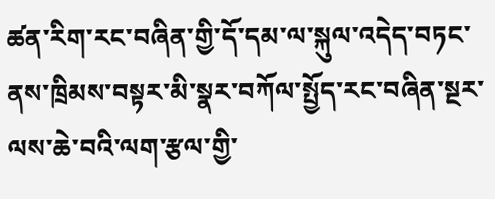ཚན་རིག་རང་བཞིན་གྱི་དོ་དམ་ལ་སྐུལ་འདེད་བཏང་ནས་ཁྲིམས་བསྟར་མི་སྣར་བཀོལ་སྤྱོད་རང་བཞིན་སྔར་ལས་ཆེ་བའི་ལག་རྩལ་གྱི་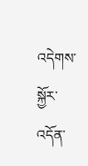འདེགས་སྐྱོར་འདོན་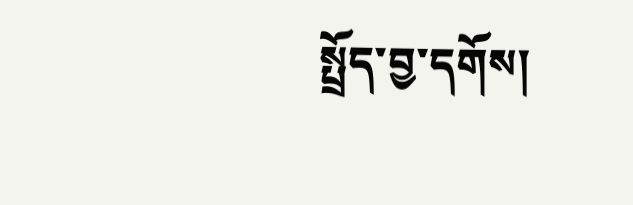སྤྲོད་བྱ་དགོས།